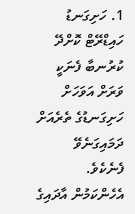1. ހަށިގަނޑު ހައިޑްރޭޓް ކޮށްދޭ
ކުރުނބާ ފެނަކީ ވަރަށް އަވަހަށް ހަށިގަނޑުގެ ތެރެއަށް ދަމައިގަނެވޭ ފެނެކެވެ. އެހެންކަމުން އާދައިގެ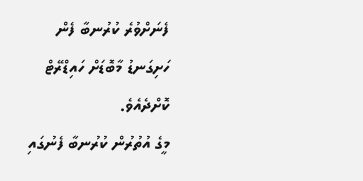ފެނަށްވުރެ ކުރުނބާ ފެން ހަށިގަނޑު މާބޮޑަށް ހައިޑްރޭޓް ކޮށްދެއެވެ.
މީގެ އުތުރުން ކުރުނބާ ފެނުގައި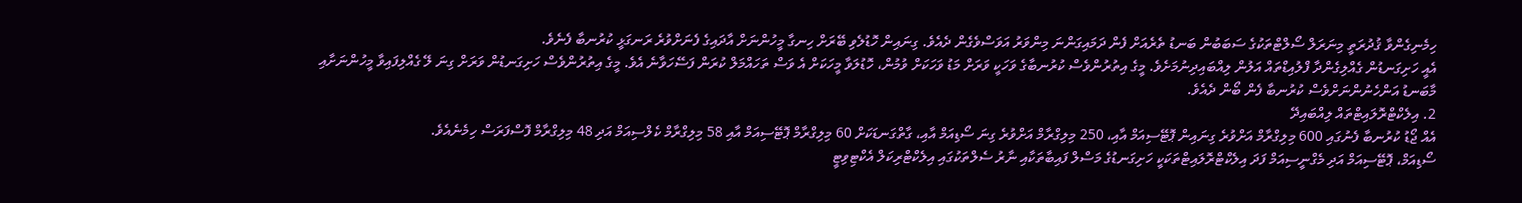ހިމެނިގެންވާ ޤުދުރަތީ މިނަރަލް ސޯލްޓްތަކުގެ ސަބަބުން ބަނޑު ތެރެއަށް ފެން ދަމައިގަންނަ މިންވަރު އަވަސްވެގެން ދެއެވެ. ގިނައިން ހޮޑުލެވި ބޭރަށް ހިނގާ މީހުންނަށް އާދައިގެ ފެނަށްވުރެ ރަނގަޅީ ކުރުނބާ ފެނެވެ.
އެއީ ހަށިގަނޑުން ގެއްލިގެންދާ ފްލުއިޑްތައް އަލުން ލިއްބައިދިނުމަށެވެ. މީގެ އިތުރުންވެސް ކުރުނބާގެ ވަހަކީ ވަރަށް މަޑު ވަހަކަށް ވުމުން، ހޮޑުލަވާ މީހަކަށް އެ ވަސް ތަހައްމަލް ކުރަން ފަސޭހަވާނެ އެވެ. މީގެ އިތުރުންވެސް ހަށިގަނޑުން ވަރަށް ގިނަ ލޭ ގެއްލިފައިވާ މީހުންނަށާއި މާބަނޑު އަންހެނުންނަށްވެސް ކުރުނބާ ފެން ބޯން ދެއެވެ.
2. އިލެކްޓްރޮލައިޓްތައް ލިއްބައިދޭ
އެއް ޖޯޑު ކުރުނބާ ފެނުގައި 600 މިލިގްރާމް އަށްވުރެ ގިނައިން ޕޮޓޭސިއަމް އާއި، 250 މިލިގްރާމް އަށްވުރެ ގިނަ ސޯޑިއަމް އާއި، ގާތްގަނޑަކަށް 60 މިލިގްރާމް ޕޮޓޭސިއަމް އާއި 58 މިލިގްރާމް ކެލްސިއަމް އަދި 48 މިލިގްރާމް ފޮސްފަރަސް ހިމެނެއެވެ.
ސޯޑިއަމް، ޕޮޓޭސިއަމް އަދި މެގްނީސިއަމް ފަދަ އިލެކްޓްރޮލައިޓްތަކަކީ ހަށިގަނޑުގެ މަސްލް ފައިބާތަކާއި ނާރު ސެލްތަކުގައި އިލެކްޓްރިކަލް އެކްޓިވިޓީ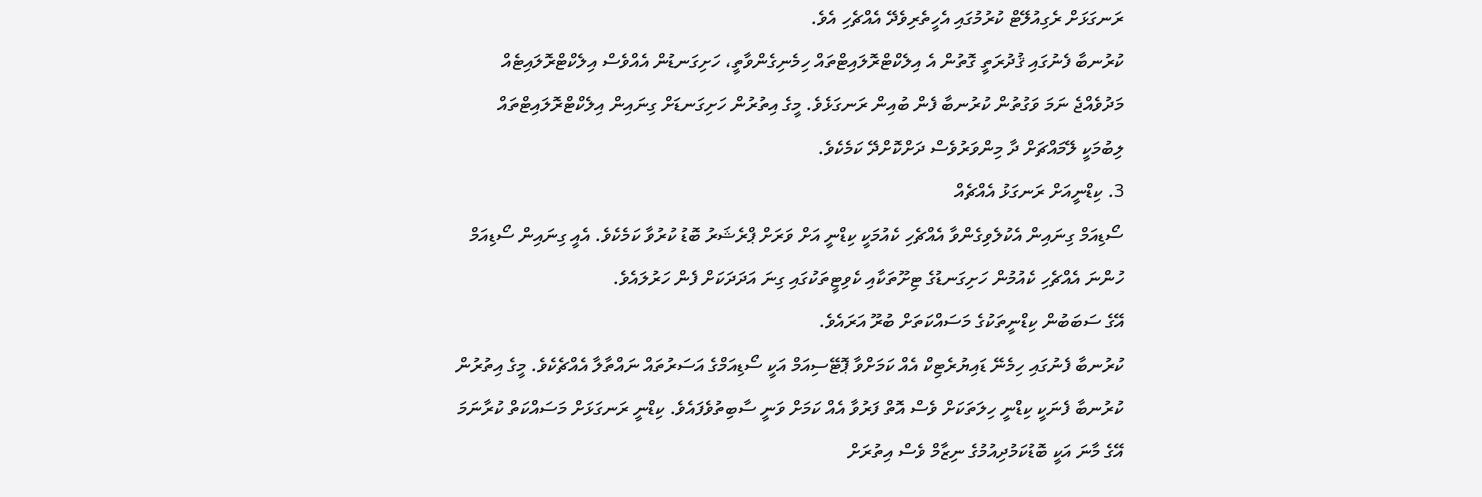ރަނގަޅަށް ރެގިއުލޭޓް ކުރުމުގައި އެހީތެރިވެދޭ އެއްޗެހި އެވެ.
ކުރުނބާ ފެނުގައި ޤުދުރަތީ ގޮތުން އެ އިލެކްޓްރޮލައިޓްތައް ހިމެނިގެންވާތީ، ހަށިގަނޑުން އެއްވެސް އިލެކްޓްރޮލައިޓެއް މަދުވެއްޖެ ނަމަ ވަގުތުން ކުރުނބާ ފެން ބުއިން ރަނގަޅެވެ. މީގެ އިތުރުން ހަށިގަނޑަށް ގިނައިން އިލެކްޓްރޮލައިޓްތައް ލިބުމަކީ ލޭމައްޗަށް ދާ މިންވަރުވެސް ދަށްކޮށްދޭ ކަމެކެވެ.
3. ކިޑްނީއަށް ރަނގަޅު އެއްޗެއް
ސޯޑިއަމް ގިނައިން އެކުލެވިގެންވާ އެއްޗެހި ކެއުމަކީ ކިޑްނީ އަށް ވަރަށް ޕްރެޝަރު ބޮޑު ކުރުވާ ކަމެކެވެ. އެއީ ގިނައިން ސޯޑިއަމް ހުންނަ އެއްޗެހި ކެއުމުން ހަށިގަނޑުގެ ޓިށޫތަކާއި ކެވިޓީތަކުގައި ގިނަ އަދަދަކަށް ފެން ހަރުލައެވެ.
އޭގެ ސަބަބުން ކިޑްނީތަކުގެ މަސައްކަތަށް ބުރޫ އަރައެވެ.
ކުރުނބާ ފެނުގައި ހިމެނޭ ޑައިޔުރެޓިކް އެއް ކަމަށްވާ ޕޮޓޭސިއަމް އަކީ ސޯޑިއަމްގެ އަސަރުތައް ނައްތާލާ އެއްޗެކެވެ. މީގެ އިތުރުން ކުރުނބާ ފެނަކީ ކިޑްނީ ހިލަތަކަށް ވެސް އޮތް ފަރުވާ އެއް ކަމަށް ވަނީ ސާބިތުވެފައެވެ. ކިޑްނީ ރަނގަޅަށް މަސައްކަތް ކުރާނަމަ އޭގެ މާނަ އަކީ ބޮޑުކަމުދިއުމުގެ ނިޒާމް ވެސް އިތުރަށް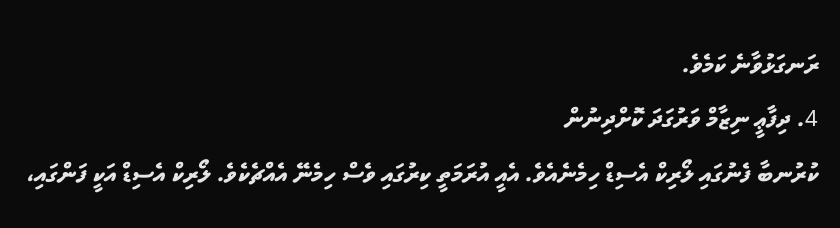ރަނގަޅުވާނެ ކަމެވެ.
4. ދިފާޢީ ނިޒާމް ވަރުގަދަ ކޮށްދިނުން
ކުރުނބާ ފެނުގައި ލޯރިކް އެސިޑް ހިމެނެއެވެ. އެއީ އުރަމަތީ ކިރުގައި ވެސް ހިމެނޭ އެއްޗެކެވެ. ލޯރިކް އެސިޑް އަކީ ފަންގައި،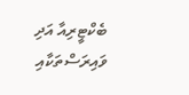ބެކްޓީރިއާ އަދި ވައިރަސްތަކާއި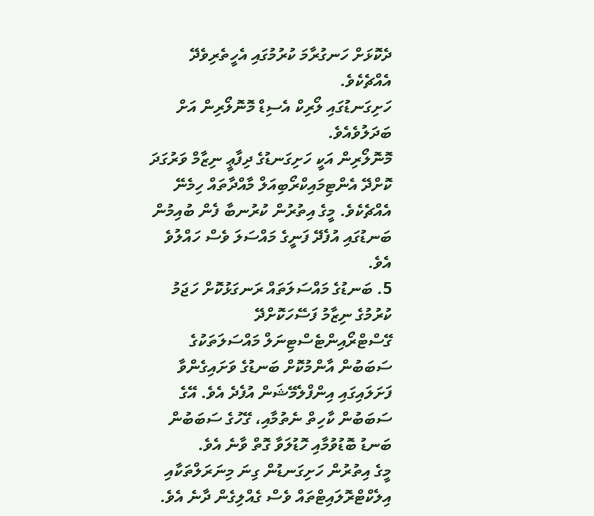ދެކޮޅަށް ހަނގުރާމަ ކުރުމުގައި އެހީތެރިވެދޭ އެއްޗެކެވެ.
ހަށިގަނޑުގައި ލޯރިކް އެސިޑް މޮނޮލޯރިން އަށް ބަދަލުވެއެވެ.
މޮނޮލޯރިން އަކީ ހަށިގަނޑުގެ ދިފާޢީ ނިޒާމް ވަރުގަދަ ކޮށްދޭ އެންޓިމައިކްރޯބިއަލް މާއްދާތައް ހިމެނޭ އެއްޗެކެވެ. މީގެ އިތުރުން ކުރުނބާ ފެން ބުއިމުން ބަނޑުގައި އުފެދޭ ފަނީގެ މައްސަލަ ވެސް ހައްލުވެ އެވެ.
5. ބަނޑުގެ މައްސަލަތައް ރަނގަޅުކޮށް ހަޖަމު ކުރުމުގެ ނިޒާމު ފަސޭހަކޮށްދޭ
ގޭސްޓްރޯއިންޓެސްޓިނަލް މައްސަލަތަކުގެ ސަބަބުން އާންމުކޮށް ބަނޑުގެ ވަށައިގެންވާ ފަށަލައިގައި އިންފްލެމޭޝަން އުފެދެ އެވެ. އޭގެ ސަބަބުން ކާހިތް ނެތުމާއި، ގޭހުގެ ސަބަބުން ބަނޑު ބޮޑުވުމާއި ހޮޑުލަވާ ގޮތް ވާނެ އެވެ.
މީގެ އިތުރުން ހަށިގަނޑުން ގިނަ މިނަރަލްތަކާއި އިލެކްޓްރޮލައިޓްތައް ވެސް ގެއްލިގެން ދާނެ އެވެ.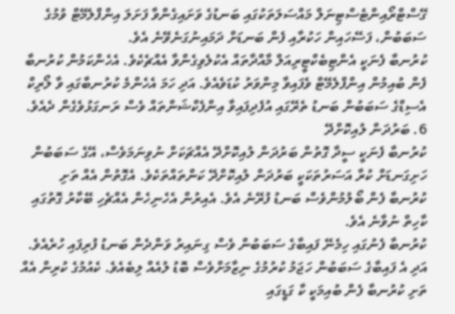ގޭސްޓްރޯއިންޓެސްޓިނަލް މައްސަލަތަކުގައި ބަނޑުގެ ވަށައިގެންވާ ފަށަލަ އިންފްލެމޭޓް ވުމުގެ ސަބަބުން، ފަސޭހައިން ހަކުރާއި ފެން ބަނޑަށް ދަމައިނުގަނެވޭނެ އެވެ.
ކުރުނބާ ފެނަކީ އެންޓިބެކްޓީރިއަލް މާއްދާތައް އެކުލެވިގެންވާ އެއްޗެކެވެ. އެހެންކަމުން ކުރުނބާ ފެން ބުއިމުން އިންފްލެމޭޓް ވެފައިވާ މިންވަރު ކުޑަވެއެވެ. އަދި ހަމަ އެހެންމެ ކުރުނބާގައި ވާ ލޯރިކް އެސިޑްގެ ސަބަބުން ބަނޑު ތެރޭގައި އުފެދިފައިވާ އިންފެކްޝަންތައް ވެސް ރަނގަޅުވެގެން ދެއެވެ.
6. ބަރުދަން ލުއިކޮށްދޭ
ކުރުނބާ ފެނަކީ ސީދާ ގޮތުން ބަރުދަން ލުއިކޮށްދޭ އެއްޗަކަށް ނުވިނަމަވެސް، އޭގެ ސަބަބުން ހަށިގަނޑަށް ކުރާ އަސަރުތަކަކީ ބަރުދަން ލުއިކޮށްދޭ ކަންތައްތަކެވެ. އެގޮތުން އެއް ތަށި ކުރުނބާ ފެން ބޯލުމުންވެސް ބަނޑު ފުރޭނެ އެވެ. އެއިރުން އެހެނިހެން އެއްޗެހި ބޭކާރު ގޮތުގައި ކާހިތް ނުވާނެ އެވެ.
ކުރުނބާ ފެނުގައި ހިމެނޭ ފައިބާގެ ސަބަބުން ވެސް ގިނައިރު ވަންދެން ބަނޑު ފުރިފައި ހުރެއެވެ. އަދި އެ ފައިބާގެ ސަބަބުން ހަޖަމު ކުރުމުގެ ނިޒާމަށްވެސް ބޮޑު ލުއެއް ލިބެއެވެ. ކެއުމުގެ ކުރިން އެއް ތަށި ކުރުނބާ ފެން ބުއިމަކީ ކާ ގަޑީގައި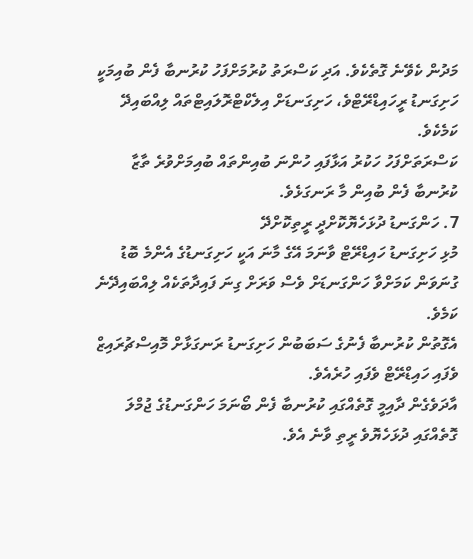މަދުން ކެވޭނެ ގޮތެކެވެ. އަދި ކަސްރަތު ކުރުމަށްފަހު ކުރުނބާ ފެން ބުއިމަކީ ހަށިގަނޑު ރީހައިޑްރޭޓްވެ، ހަށިގަނޑަށް އިލެކްޓްރޮލައިޓްތައް ލިއްބައިދޭ ކަމެކެވެ.
ކަސްރަތަށްފަހު ހަކުރު އަޅާފައި ހުންނަ ބުއިންތައް ބުއިމަށްވުރެ ތާޒާ ކުރުނބާ ފެން ބުއިން މާ ރަނގަޅެވެ.
7. ހަންގަނޑު ދުޅަހެޔޮކޮށްދީ ރީތިކޮށްދޭ
މުޅި ހަށިގަނޑު ހައިޑްރޭޓް ވާނަމަ އޭގެ މާނަ އަކީ ހަށިގަނޑުގެ އެންމެ ބޮޑު ގުނަވަން ކަމަށްވާ ހަންގަނޑަށް ވެސް ވަރަށް ގިނަ ފައިދާތަކެއް ލިއްބައިދޭނެ ކަމެވެ.
އެގޮތުން ކުރުނބާ ފެނުގެ ސަބަބުން ހަށިގަނޑު ރަނގަޅާށް މޮއިސްޗުރައިޒް ވެފައި ހައިޑްރޭޓް ވެފައި ހުރެއެވެ.
އާދަވެގެން ދާއިމީ ގޮތެއްގައި ކުރުނބާ ފެން ބޯނަމަ ހަންގަނޑުގެ ޖުމްލަ ގޮތެއްގައި ދުޅަހެޔޮވެ ރީތި ވާނެ އެވެ.